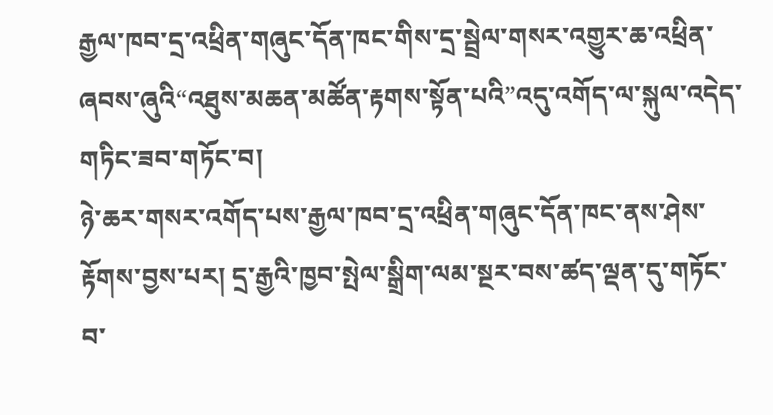རྒྱལ་ཁབ་དྲ་འཕྲིན་གཞུང་དོན་ཁང་གིས་དྲ་སྦྲེལ་གསར་འགྱུར་ཆ་འཕྲིན་ཞབས་ཞུའི“འཐུས་མཆན་མཚོན་རྟགས་སྟོན་པའི”འདུ་འགོད་ལ་སྐུལ་འདེད་གཏིང་ཟབ་གཏོང་བ།
ཉེ་ཆར་གསར་འགོད་པས་རྒྱལ་ཁབ་དྲ་འཕྲིན་གཞུང་དོན་ཁང་ནས་ཤེས་རྟོགས་བྱས་པར། དྲ་རྒྱའི་ཁྱབ་སྤེལ་སྒྲིག་ལམ་སྔར་བས་ཚད་ལྡན་དུ་གཏོང་བ་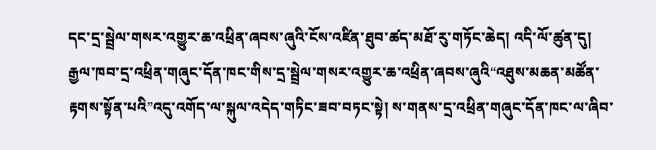དང་དྲ་སྦྲེལ་གསར་འགྱུར་ཆ་འཕྲིན་ཞབས་ཞུའི་ངོས་འཛིན་ཐུབ་ཚད་མཐོ་རུ་གཏོང་ཆེད། འདི་ལོ་ཚུན་དུ། རྒྱལ་ཁབ་དྲ་འཕྲིན་གཞུང་དོན་ཁང་གིས་དྲ་སྦྲེལ་གསར་འགྱུར་ཆ་འཕྲིན་ཞབས་ཞུའི“འཐུས་མཆན་མཚོན་རྟགས་སྟོན་པའི”འདུ་འགོད་ལ་སྐུལ་འདེད་གཏིང་ཟབ་བཏང་སྟེ། ས་གནས་དྲ་འཕྲིན་གཞུང་དོན་ཁང་ལ་ཞིབ་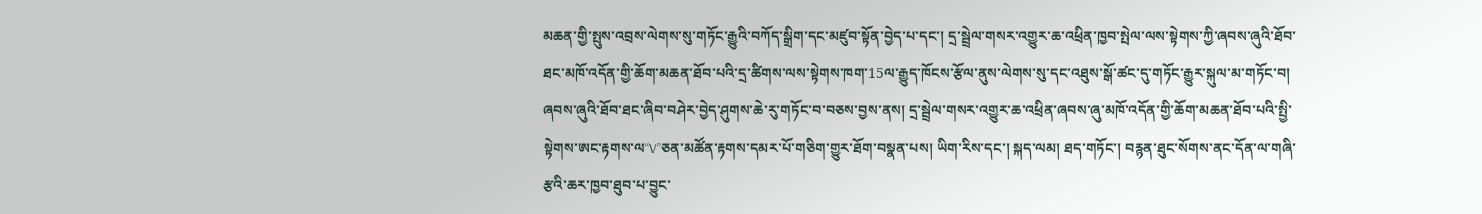མཆན་གྱི་སྤུས་འབྲས་ལེགས་སུ་གཏོང་རྒྱུའི་བཀོད་སྒྲིག་དང་མཛུབ་སྟོན་བྱེད་པ་དང་། དྲ་སྦྲེལ་གསར་འགྱུར་ཆ་འཕྲིན་ཁྱབ་སྤེལ་ལས་སྟེགས་ཀྱི་ཞབས་ཞུའི་ཐོབ་ཐང་མཁོ་འདོན་གྱི་ཆོག་མཆན་ཐོབ་པའི་དྲ་ཚིགས་ལས་སྟེགས་ཁག་15ལ་རྒྱུད་ཁོངས་རྩོལ་ནུས་ལེགས་སུ་དང་འཐུས་སྒོ་ཚང་དུ་གཏོང་རྒྱུར་སྐུལ་མ་གཏོང་བ། ཞབས་ཞུའི་ཐོབ་ཐང་ཞིབ་བཤེར་བྱེད་ཤུགས་ཆེ་རུ་གཏོང་བ་བཅས་བྱས་ནས། དྲ་སྦྲེལ་གསར་འགྱུར་ཆ་འཕྲིན་ཞབས་ཞུ་མཁོ་འདོན་གྱི་ཆོག་མཆན་ཐོབ་པའི་སྤྱི་སྟེགས་ཨང་རྟགས་ལ“V”ཅན་མཚོན་རྟགས་དམར་པོ་གཅིག་གྱུར་ཐོག་བསྣན་པས། ཡིག་རིས་དང་། སྐད་ལམ། ཐད་གཏོང་། བརྙན་ཐུང་སོགས་ནང་དོན་ལ་གཞི་རྩའི་ཆར་ཁྱབ་ཐུབ་པ་བྱུང་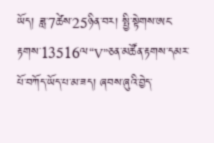ཡོད། ཟླ་7ཚེས་25ཉིན་བར། སྤྱི་སྟེགས་ཨང་རྟགས་13516ལ“V”ཅན་མཚོན་རྟགས་དམར་པོ་བཀོད་ཡོད་པ་མ་ཟད། ཞབས་ཞུའི་བྱེད་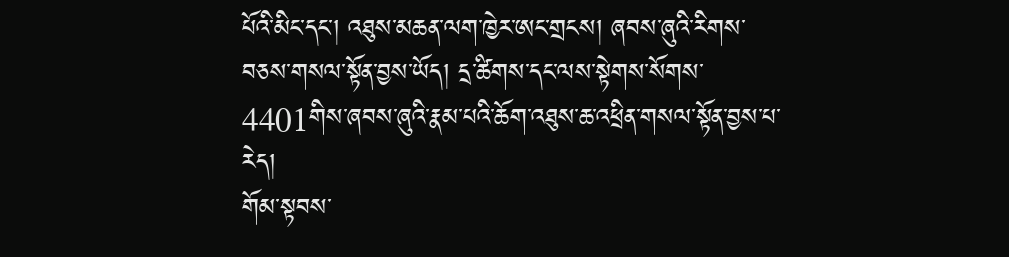པོའི་མིང་དང་། འཐུས་མཆན་ལག་ཁྱེར་ཨང་གྲངས། ཞབས་ཞུའི་རིགས་བཅས་གསལ་སྟོན་བྱས་ཡོད། དྲ་ཚིགས་དང་ལས་སྟེགས་སོགས་4401གིས་ཞབས་ཞུའི་རྣམ་པའི་ཆོག་འཐུས་ཆ་འཕྲིན་གསལ་སྟོན་བྱས་པ་རེད།
གོམ་སྟབས་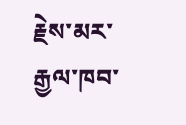རྗེས་མར་རྒྱལ་ཁབ་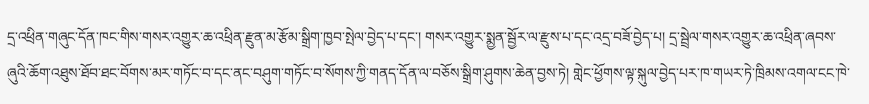དྲ་འཕྲིན་གཞུང་དོན་ཁང་གིས་གསར་འགྱུར་ཆ་འཕྲིན་རྫུན་མ་རྩོམ་སྒྲིག་ཁྱབ་སྤེལ་བྱེད་པ་དང་། གསར་འགྱུར་སྨྱན་སྦྱོར་ལ་རྫུས་པ་དང་འདྲ་བཟོ་བྱེད་པ། དྲ་སྦྲེལ་གསར་འགྱུར་ཆ་འཕྲིན་ཞབས་ཞུའི་ཆོག་འཐུས་ཐོབ་ཐང་བོགས་མར་གཏོང་བ་དང་ནང་བཤུག་གཏོང་བ་སོགས་ཀྱི་གནད་དོན་ལ་བཅོས་སྒྲིག་ཤུགས་ཆེན་བྱས་ཏེ། གླེང་ཕྱོགས་ལྟ་སྐུལ་བྱེད་པར་ཁ་གཡར་ཏེ་ཁྲིམས་འགལ་ངང་ཁེ་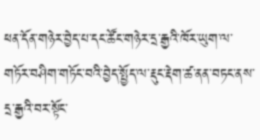ཕན་དོན་གཉེར་བྱེད་པ་དང་ཚོང་གཉེར་དྲ་རྒྱའི་ཁོར་ཡུག་ལ་གཏོར་བཤིག་གཏོང་བའི་བྱེད་སྤྱོད་ལ་རྡུང་རྡེག་ཚ་ནན་བཏང་ནས་དྲ་རྒྱའི་བར་སྟོང་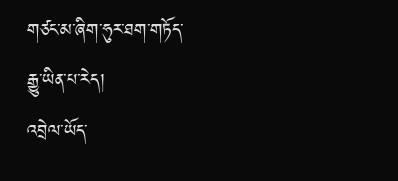གཙང་མ་ཞིག་ཧུར་ཐག་གཏོད་རྒྱུ་ཡིན་པ་རེད།
འབྲེལ་ཡོད་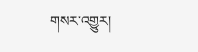གསར་འགྱུར།